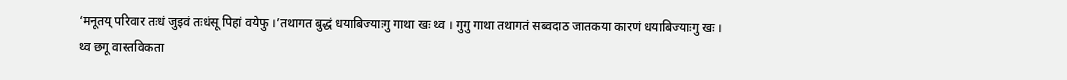‘मनूतय् परिवार तःधं जुइवं तःधंसू पिहां वयेफु ।’तथागत बुद्धं धयाबिज्याःगु गाथा खः थ्व । गुगु गाथा तथागतं सब्वदाठ जातकया कारणं धयाबिज्याःगु खः । थ्व छगू वास्तविकता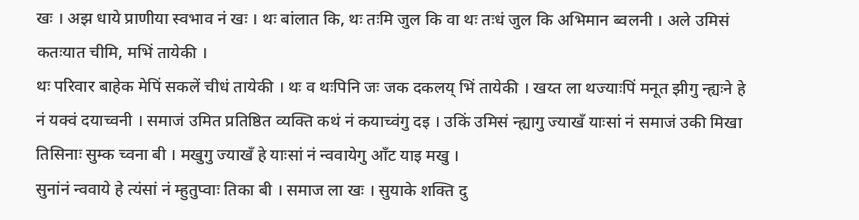खः । अझ धाये प्राणीया स्वभाव नं खः । थः बांलात कि, थः तःमि जुल कि वा थः तःधं जुल कि अभिमान ब्वलनी । अले उमिसं कतःयात चीमि, मभिं तायेकी ।
थः परिवार बाहेक मेपिं सकलें चीधं तायेकी । थः व थःपिनि जः जक दकलय् भिं तायेकी । खय्त ला थज्याःपिं मनूत झीगु न्ह्यःने हे नं यक्वं दयाच्वनी । समाजं उमित प्रतिष्ठित व्यक्ति कथं नं कयाच्वंगु दइ । उकिं उमिसं न्ह्यागु ज्याखँ याःसां नं समाजं उकी मिखा तिसिनाः सुम्क च्वना बी । मखुगु ज्याखँ हे याःसां नं न्ववायेगु आँट याइ मखु ।
सुनांनं न्ववाये हे त्यंसां नं म्हुतुप्वाः तिका बी । समाज ला खः । सुयाके शक्ति दु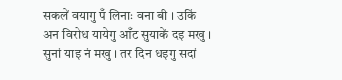सकलें वयागु पँ लिनाः वना बी । उकिं अन विरोध यायेगु आँट सुयाकें दइ मखु । सुनां याइ नं मखु । तर दिन धइगु सदां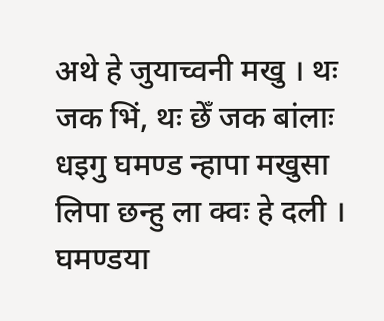अथे हे जुयाच्वनी मखु । थः जक भिं, थः छेँ जक बांलाः धइगु घमण्ड न्हापा मखुसा लिपा छन्हु ला क्वः हे दली । घमण्डया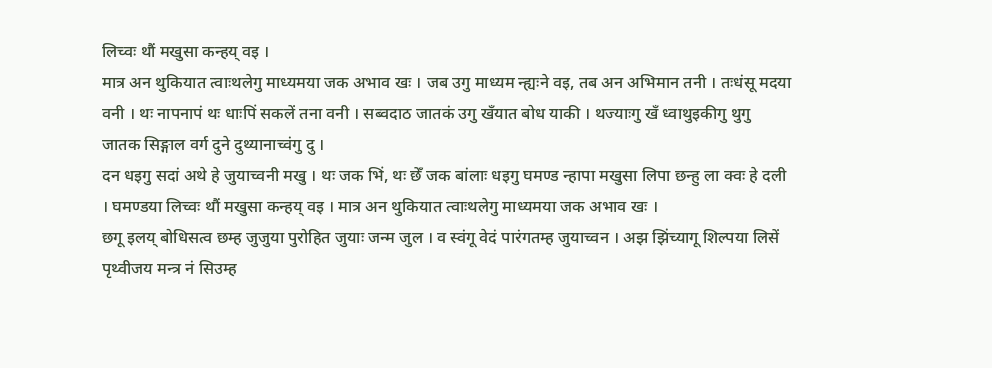लिच्वः थौं मखुसा कन्हय् वइ ।
मात्र अन थुकियात त्वाःथलेगु माध्यमया जक अभाव खः । जब उगु माध्यम न्ह्यःने वइ, तब अन अभिमान तनी । तःधंसू मदया वनी । थः नापनापं थः धाःपिं सकलें तना वनी । सब्वदाठ जातकं उगु खँयात बोध याकी । थज्याःगु खँ ध्वाथुइकीगु थुगु जातक सिङ्गाल वर्ग दुने दुथ्यानाच्वंगु दु ।
दन धइगु सदां अथे हे जुयाच्वनी मखु । थः जक भिं, थः छेँ जक बांलाः धइगु घमण्ड न्हापा मखुसा लिपा छन्हु ला क्वः हे दली । घमण्डया लिच्वः थौं मखुसा कन्हय् वइ । मात्र अन थुकियात त्वाःथलेगु माध्यमया जक अभाव खः ।
छगू इलय् बोधिसत्व छम्ह जुजुया पुरोहित जुयाः जन्म जुल । व स्वंगू वेदं पारंगतम्ह जुयाच्वन । अझ झिंच्यागू शिल्पया लिसें पृथ्वीजय मन्त्र नं सिउम्ह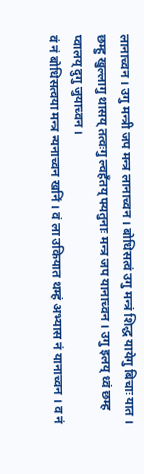लानाच्वन । उगु मन्त्री जप मन्त्र लानाच्वन । बोधिसत्वं उगु मन्त्रं शिद्ध यायेगु बिचाः यात । छम्हु खुल्लागु थासय् तत्वःगु ल्वहँतय् फ्यतुनाः मन्त्र जप यानाच्वन । उगु इलय् ध्वं छम्ह प्वालय् दुगु जुयाच्वन ।
वं नं बोधिसत्वया मन्त्र न्यनाच्वन खनिं । वं ला उकियात थम्हं अभ्यास नं यानाच्वन । व नं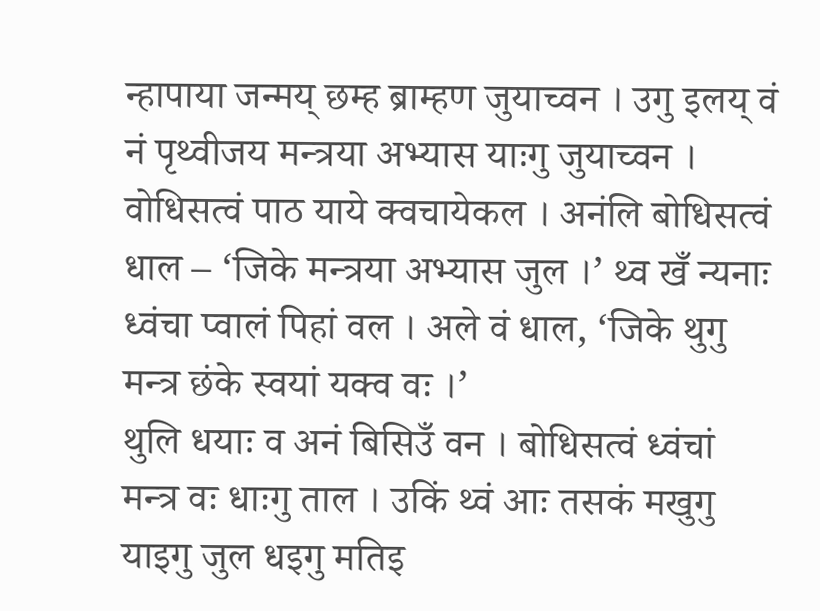न्हापाया जन्मय् छम्ह ब्राम्हण जुयाच्वन । उगु इलय् वं नं पृथ्वीजय मन्त्रया अभ्यास याःगु जुयाच्वन । वोधिसत्वं पाठ याये क्वचायेकल । अनंलि बोधिसत्वं धाल – ‘जिके मन्त्रया अभ्यास जुल ।’ थ्व खँ न्यनाः ध्वंचा प्वालं पिहां वल । अले वं धाल, ‘जिके थुगु मन्त्र छंके स्वयां यक्व वः ।’
थुलि धयाः व अनं बिसिउँ वन । बोधिसत्वं ध्वंचां मन्त्र वः धाःगु ताल । उकिं थ्वं आः तसकं मखुगु याइगु जुल धइगु मतिइ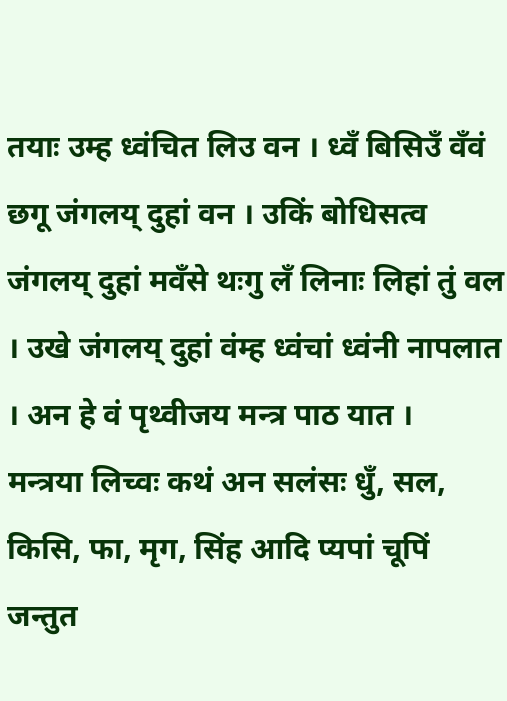तयाः उम्ह ध्वंचित लिउ वन । ध्वँ बिसिउँ वँवं छगू जंगलय् दुहां वन । उकिं बोधिसत्व जंगलय् दुहां मवँसे थःगु लँ लिनाः लिहां तुं वल । उखे जंगलय् दुहां वंम्ह ध्वंचां ध्वंनी नापलात । अन हे वं पृथ्वीजय मन्त्र पाठ यात ।
मन्त्रया लिच्वः कथं अन सलंसः धुँ, सल, किसि, फा, मृग, सिंह आदि प्यपां चूपिं जन्तुत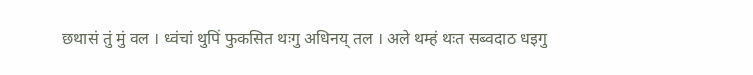छथासं तुं मुं वल । ध्वंचां थुपिं फुकसित थःगु अधिनय् तल । अले थम्हं थःत सब्वदाठ धइगु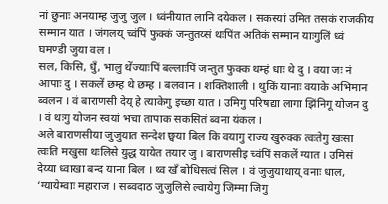नां छुनाः अनयाम्ह जुजु जुल । ध्वंनीयात लानि दयेकल । सकस्यां उमित तसकं राजकीय सम्मान यात । जंगलय् च्वंपिं फुक्कं जन्तुतय्सं थःपिंत अतिकं सम्मान याःगुलिं ध्वं घमण्डी जुया वल ।
सल, किसि, धुँ, भालु थेंज्याःपिं बल्लाःपिं जन्तुत फुक्क थम्हं धाः थे दु । वया जः नं आपाः दु । सकलें छम्ह थे छम्ह । बलवान । शक्तिशाली । थुकिं यानाः वयाके अभिमान ब्वलन । वं बाराणसी देय् हे त्याकेगु इच्छा यात । उमिगु परिषद्या लागा झिंनिगू योजन दु । वं थःगु योजन स्वयां भचा तापाक सकसितं ब्वना यंकल ।
अले बाराणसीया जुजुयात सन्देश छ्वया बिल कि वयागु राज्य खुरुक्क त्वःतेगु खःसा त्वःति मखुसा थःलिसे युद्ध यायेत तयार जु । बाराणसीइ च्वंपिं सकलें ग्यात । उमिसं देय्या ध्वाखा बन्द याना बिल । थ्व खँ बोधिसत्वं सिल । वं जुजुयाथाय् वनाः धाल, ‘ग्यायेम्वाः महाराज । सब्वदाठ जुजुलिसे ल्वायेगु जिम्मा जिगु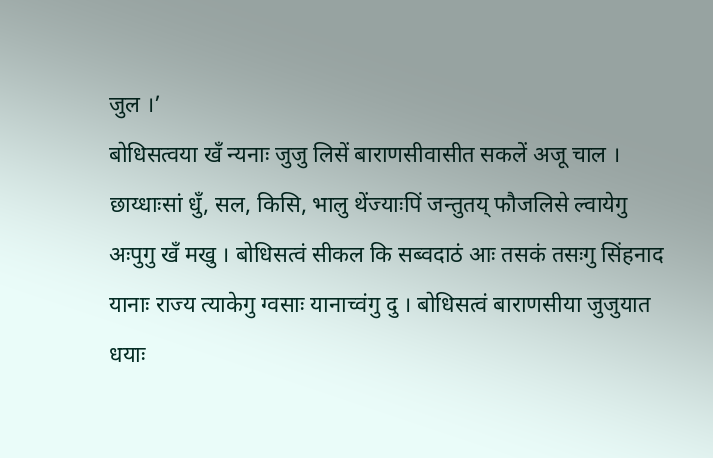जुल ।’
बोधिसत्वया खँ न्यनाः जुजु लिसें बाराणसीवासीत सकलें अजू चाल । छाय्धाःसां धुँ, सल, किसि, भालु थेंज्याःपिं जन्तुतय् फौजलिसे ल्वायेगु अःपुगु खँ मखु । बोधिसत्वं सीकल कि सब्वदाठं आः तसकं तसःगु सिंहनाद यानाः राज्य त्याकेगु ग्वसाः यानाच्वंगु दु । बोधिसत्वं बाराणसीया जुजुयात धयाः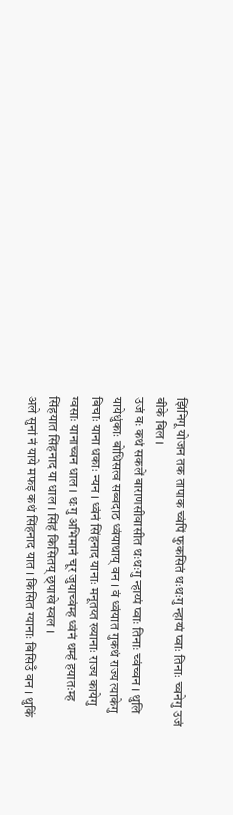झिंनिगू योजन तक तापाक च्वंपिं फुकसितं थःथःगु न्हाय्पं प्वाः तिनाः च्वनेगु उजं बीके बिल ।
उजं वः कथं सकलें बाराणसीवासीत थःथःगु न्हाय्पं प्वाः तिनाः च्वंच्वन । थुलि यायेधुंकाः बोधिसत्व सब्वदाठ ध्वंयाथाय् वन । वं ध्वंयात गुकथं राज्य त्याकेगु बिचाः याना धकाः न्यन । ध्वंनं सिंहनाद यानाः मनूतय्त ख्यानाः राज्य कायेगु ग्वसाः यानाच्वन धाल । थःगु अभिमानं चूर जुयाच्वंम्ह ध्वंनं थम्हं हयातःम्ह सिंहयात सिंहनाद या धाल । सिंहं किसितय् छ्पाखे स्वल ।
अले सुनां नं याये मफइ कथं सिंहनाद यात । किसित ग्यानाः बिसिउँ वन । थुकिं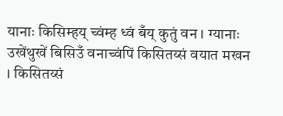यानाः किसिम्हय् च्वंम्ह ध्वं बँय् कुतुं वन । ग्यानाः उखेंथुखें बिसिउँ वनाच्वंपिं किसितय्सं वयात मखन । किसितय्सं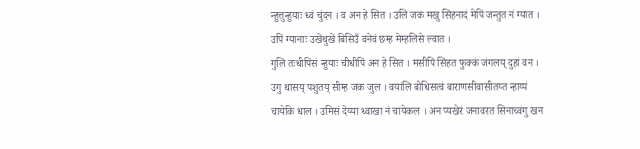न्हुत्तुन्हुयाः ध्वं चुंदन । व अन हे सित । उलि जक मखु सिंहनादं मेपिं जन्तुत नं ग्यात । उपिं ग्यानाः उखेंथुखें बिसिउँ वनेवं छम्ह मेम्हलिसे ल्वात ।
गुलिं तःधीपिंसं न्हुयाः चीधीपिं अन हे सित । मसीपिं सिंहत फुक्कं जंगलय् दुहां वन । उगु थासय् पशुतय् सीम्ह जक जुल । वयांलि बोधिसत्वं बाराणसीवासीतय्त न्हाय्पं चायेकि धाल । उमिसं देय्या ध्वाखा नं चायेकल । अन प्यखेरं जनावरत सिनाच्वंगु खन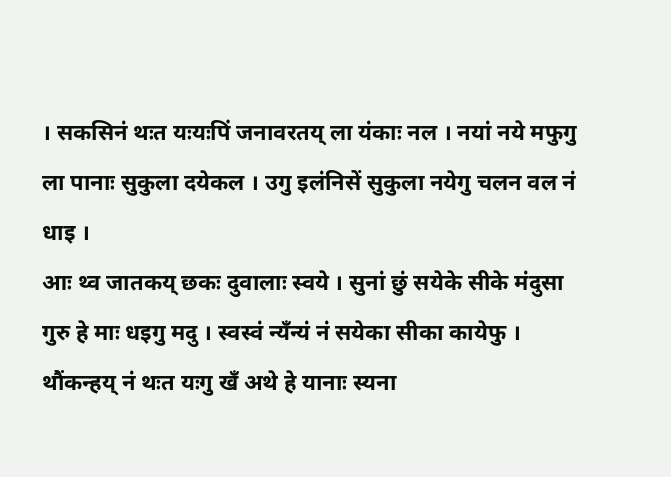। सकसिनं थःत यःयःपिं जनावरतय् ला यंकाः नल । नयां नये मफुगु ला पानाः सुकुला दयेकल । उगु इलंनिसें सुकुला नयेगु चलन वल नं धाइ ।
आः थ्व जातकय् छकः दुवालाः स्वये । सुनां छुं सयेके सीके मंदुसा गुरु हे माः धइगु मदु । स्वस्वं न्यँन्यं नं सयेका सीका कायेफु । थौंकन्हय् नं थःत यःगु खँ अथे हे यानाः स्यना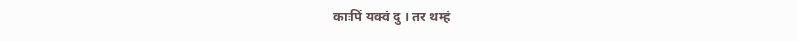काःपिं यक्वं दु । तर थम्हं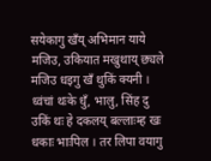सयेकागु खँय् अभिमान याये मजिउ, उकियात मखुथाय् छ्यले मजिउ धइगु खँ थुकिं क्यनी ।
ध्वंचां थःके धुँ, भालु, सिंह दु उकिं थः हे दकलय् बल्लाःम्ह खः धकाः भाःपिल । तर लिपा वयागु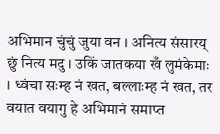अभिमान चुंचुं जुया वन । अनित्य संसारय् छुं नित्य मदु । उकिं जातकया खँ लुमंकेमाः । ध्वंचा सःम्ह नं खत, बल्लाःम्ह नं खत, तर वयात वयागु हे अभिमानं समाप्त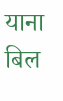याना बिल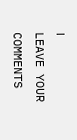।
LEAVE YOUR COMMENTS